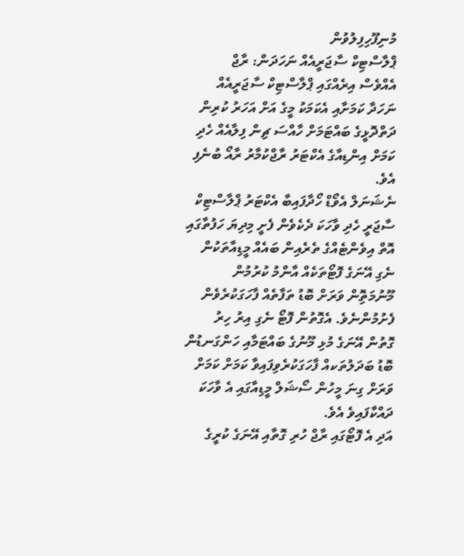މުނިފޫހިފިލުވުން
ޕްލާސްޓިކް ސާޖަރީއެއް ނަހަދަން: ރާޖް
އެއްވެސް އިރެއްގައި ޕްލާސްޓިކް ސާޖަރީއެއް ނަހަދާ ކަމަށާއި އެކަމަކު މީގެ އަށް އަހަރު ކުރިން ދަތްދޮޅީގެ ބައްޓަމަށް ހާއްސަ ޗިން ފިލާއެއް ހެދި ކަމަށް އިންޑިއާގެ އެކްޓަރު ރާޖްކުމާރު ރާއޯ ބުނެފި އެވެ.
ނެޝަނަލް އެވޯޑް ހޯދާފައިބާ އެކްޓަރު ޕްލާސްޓިކް ސާޖަރީ ހެދި ވާހަކަ ދެކެވެން ފެށީ މިދިޔަ ހަފުތާގައި އޮތް އިވެންޓެއްގެ ތެރެއިން ބައެއް މީޑިއާތަކުން ނެގި އޭނަގެ ފޮޓޯތަކެއް އާންމު ކުރުމުން މޫނުމަތޮިން ވަރަށް ބޮޑު ތަފާތެއް ފާހަގަކުރެވެން ފެށުމުންނެވެ. އެގޮތުން ފޮޓޯ ނެގި އިރު ހިރު ގޮތުން އޭނަގެ މުޅި މޫނުގެ ބައްޓަމާއި ހަންގަނޑުން ބޮޑު ބަދަލުތަކއް ފާހަގަކުރެވިފައިވާ ކަމަށް ކަމަށް ވަރަށް ގިނަ މީހުން ސޯޝަލް މީޑިއާގައި އެ ވާހަކަ ދައްކާފައިވެ އެވެ.
އަދި އެ ފޮޓޯގައި ރާޖް ހުރި ގޮތާއި އޭނަގެ ކުރީގެ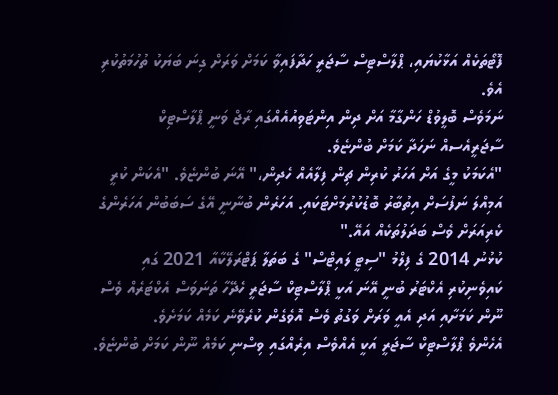ފޮޓޯތަކެއް އަޅާކުޔައި، ޕްލާސްޓިސް ސާޖަރީ ހަދާފައިވާ ކަމަށް ވަރަށް ގިނަ ބަޔަކު ތުހުމަތުކުރި އެވެ.
ނަމަވެސް ބޮލީވުޑް ހަންގާމާ އަށް ދިން އިންޓަވިއުއެއްގައި ރާޖް ވަނީ ޕްލާސްޓިކް ސާޖަރީއެސއް ނަހަދާ ކަމަށް ބުންޏެވެ.
"އެކަމަކު މީގެ އަށް އަހަރު ކުރިން ޗިން ފިލާއެއް ހެދިން،" އޭނަ ބުންޏެވެ. "އެކަން ކުރީ އަމިއްލަ ނަފުސަށް އިތުބާރު ބޮޑުކުރުމަށްޓަކައި. އަހަރެން ބުނާނީ އޭގެ ސަބަބުން އަހަރެންގެ ކެރިއަރަށް ވެސް ބަދަލުތަކެއް އައޭ."
ކުޅުނު 2014 ގެ ފިލްމު "ސިޓީ ލައިޓްސް" ގެ ބަތަލާ ޕަޓްރަލޭކާއާ 2021 ގައި ކައިވެނިކުރި އެކްޓަރު ބުނީ އޭނަ އަކީ ޕްލާސްޓިކް ސާޖަރީ ހެދޭހާ ތަނަވަސް އެކްޓަރެއް ވެސް ނޫން ކަމަށާއި އަދި އެއީ ވަރަށް ވަގުތު ވެސް އޮވެގެން ކުރެވޭނެ ކަމެއް ކަމަށެވެ.
އެހެންވެ ޕްލާސްޓިކް ސާޖަރީ އަކީ އެއްވެސް އިރެއްގައި ވިސްނި ކަމެއް ނޫން ކަމަށް ބުންޏެވެ.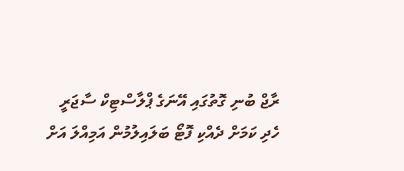ރާޖް ބުނި ގޮތުގައި އޭނަގެ ޕްލާސްޓިކް ސާޖަރީ ހެދި ކަމަށް ދެއްކި ފޮޓޯ ބަލައިލުމުން އަމިއްލަ އަށް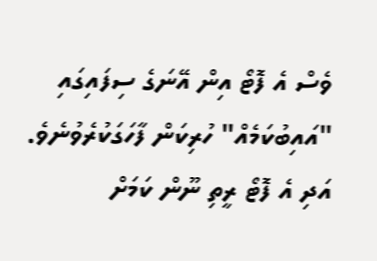ވެސް އެ ފޮޓޯ އިން އޭނަގެ ސިފައިގައި "އައިބުކަމެއް" ހުރިކަން ފާހަގަކުރެވުނެވެ. އަދި އެ ފޮޓޯ ރީތި ނޫން ކަމަށް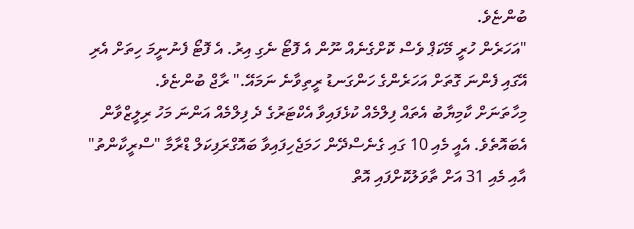ބުންޏެވެ.
"އަހަރެން ހުރީ މޭކަޕް ވެސް ކޮށްގެނެއް ނޫން އެ ފޮޓޯ ނެގި އިރު. އެ ފޮޓޯ ފެނުނީމަ ހިތަށް އެރި އޭގައި ފެންނަ ގޮތަށް އަހަރެންގެ ހަންގަނޑު ރީތިވާނެ ނަމައޭ." ރާޖް ބުންޏެވެ.
މިހާތަނަށް ކާމިޔާބު އެތައް ފިލްމެއް ކުޅެފައިވާ އެކްޓަރުގެ ދެ ފިލްމެއް އަންނަ މަހު ރިލީޒްވާން އެބައޮތެވެ. އެއީ މެއި 10 ގައި ގެނެސްދޭން ހަމަޖެހިފައިވާ ބައޮގްރަފިކަލް ޑްރާމާ "ސްރީކާންތު" އާއި މެއި 31 އަށް ތާވަލުކޮށްފައި އޮތް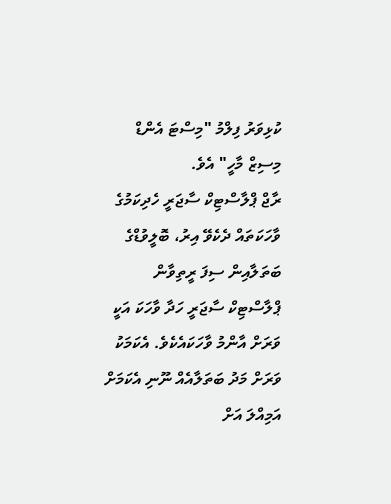ކުޅިވަރު ފިލްމު "މިސްޓަ އެންޑް މިސިޒް މާހީ" އެވެ.
ރާޖް ޕްލާސްޓިކް ސާޖަރީ ހެދިކަމުގެ ވާހަކަތައް ދެކެވޭ އިރު، ބޮލީވުޑްގެ ބަތަލާއިން ސިފަ ރީތިވާން ޕްލާސްޓިކް ސާޖަރީ ހަދާ ވާހަކަ އަކީ ވަރަށް އާންމު ވާހަކައެކެވެ. އެކަމަކު ވަރަށް މަދު ބަތަލާއެއް ނޫނި އެކަމަށް އަމިއްލަ އަށް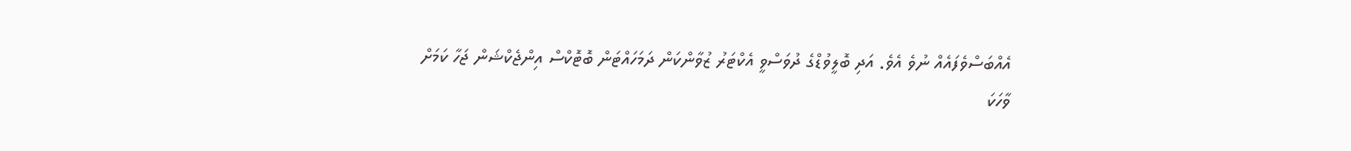އެއްބަސްވެފައެއް ނުވެ އެވެ. އަދި ބޮލީވުޑްގެ ދުވަސްވީ އެކްޓަރު ޒުވާންކަން ދަމަހައްޓަން ބޮޓޮކްސް އިންޖެކްޝަން ޖަހާ ކަމަށް ވާހަކަ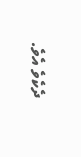ދެކެވެ އެވެ.